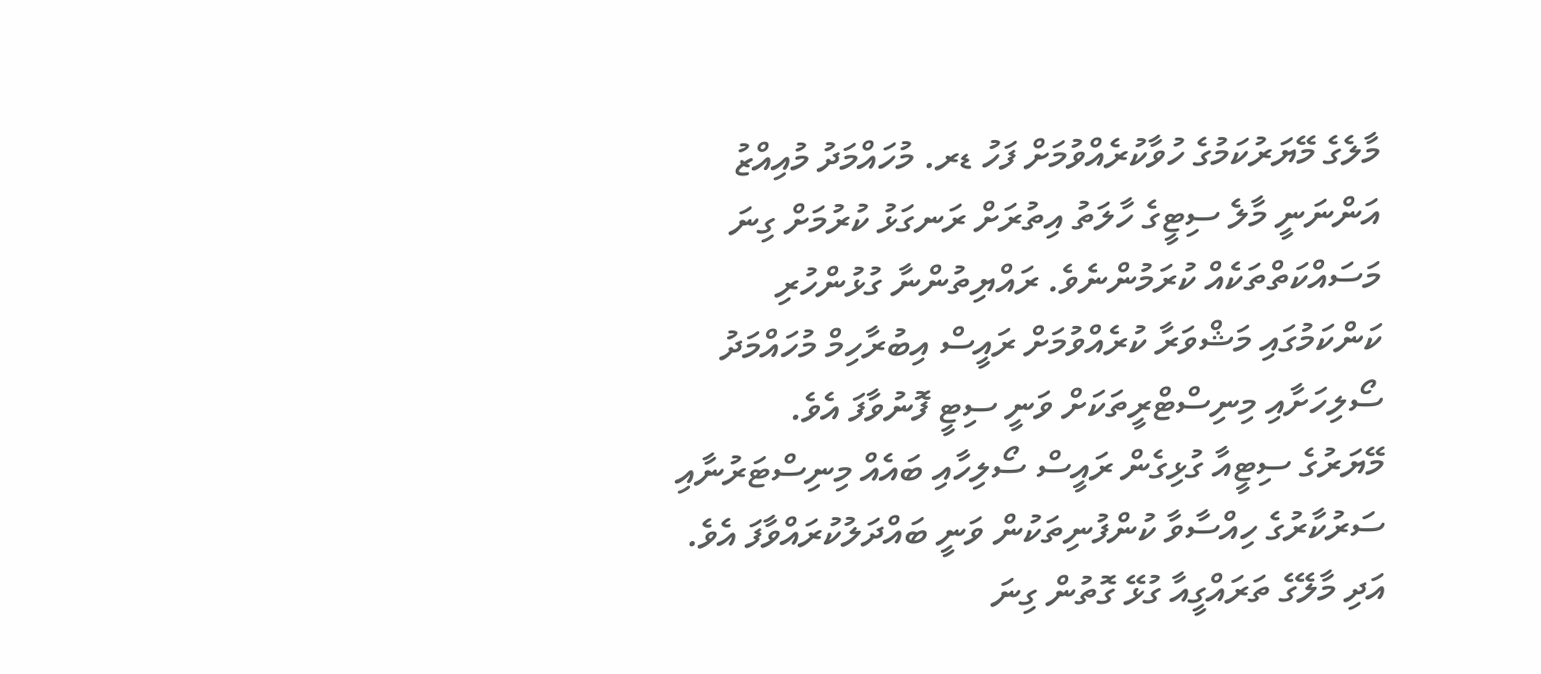މާލެގެ މޭޔަރުކަމުގެ ހުވާކުރެއްވުމަށް ފަހު ޑރ. މުހައްމަދު މުއިއްޒު އަންނަނީ މާލެ ސިޓީގެ ހާލަތު އިތުރަށް ރަނގަޅު ކުރުމަށް ގިނަ މަސައްކަތްތަކެއް ކުރަމުންނެވެ. ރައްޔިތުންނާ ގުޅުންހުރި ކަންކަމުގައި މަޝްވަރާ ކުރެއްވުމަށް ރައީސް އިބުރާހިމް މުހައްމަދު ސޯލިހަށާއި މިނިސްޓްރީތަކަށް ވަނީ ސިޓީ ފޮނުވާފަ އެވެ.
މޭޔަރުގެ ސިޓީއާ ގުޅިގެން ރައީސް ސޯލިހާއި ބައެއް މިނިސްޓަރުނާއި ސަރުކާރުގެ ހިއްސާވާ ކުންފުނިތަކުން ވަނީ ބައްދަލުކުރައްވާފަ އެވެ. އަދި މާލޭގެ ތަރައްގީއާ ގުޅޭ ގޮތުން ގިނަ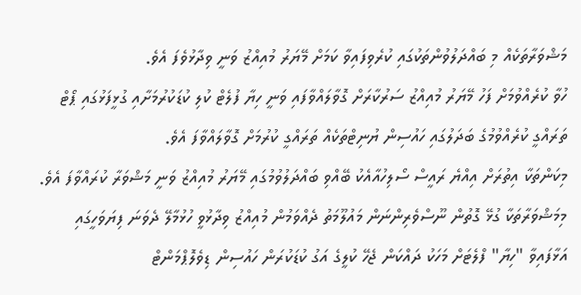މަޝްވަރާތަކެއް މި ބައްދަލުވުންތަކުގައި ކުރެވިފައިވާ ކަމަށް މޭޔަރު މުއިއްޒު ވަނީ ވިދާޅުވެފަ އެވެ.
ހުވާ ކުރެއްވުމަށް ފަހު މޭޔަރު މުއިއްޒު ސަރުކާރަށް ގޮވާލައްވާފައި ވަނީ ހިޔާ ފުލެޓް ކުލި ކުޑަކުރުމަށާއި ގުޅީފަޅުގައި ޕޯޓް ތަރައްގީ ކުރެއްވުމުގެ ބަދަލުގައި ހައުސިން ޔުނިޓްތަކެއް ތަރައްގީ ކުރުމަށް ގޮވާލައްވާފަ އެވެ.
މިކަންތަކާ އިތުރަށް އިއްޔެ ރައީސް ސޯލިހުއާއެކު ބޭއްވި ބައްދަލުވުމުގައި މޭޔަރު މުއިއްޒު ވަނީ މަޝްވަރާ ކުރައްވާފަ އެވެ. މިމަޝްވަރާތަކާ ގުޅޭ ގޮތުން ނޫސްވެރިންނަން މައުލޫމަތު ދެއްވަމުން މުއިއްޒު ވިދާޅުވީ ހުޅުމާލޭ ދެވަނަ ފިޔަވަހީގައި އަޅާފައިވާ "ހިޔާ" ފްލެޓަށް މަހަކު ދައްކަން ޖެހޭ ކުލީގެ އަގު ކުޑަކުރަން ހައުސިން ޑިވެލޮޕްމަންޓް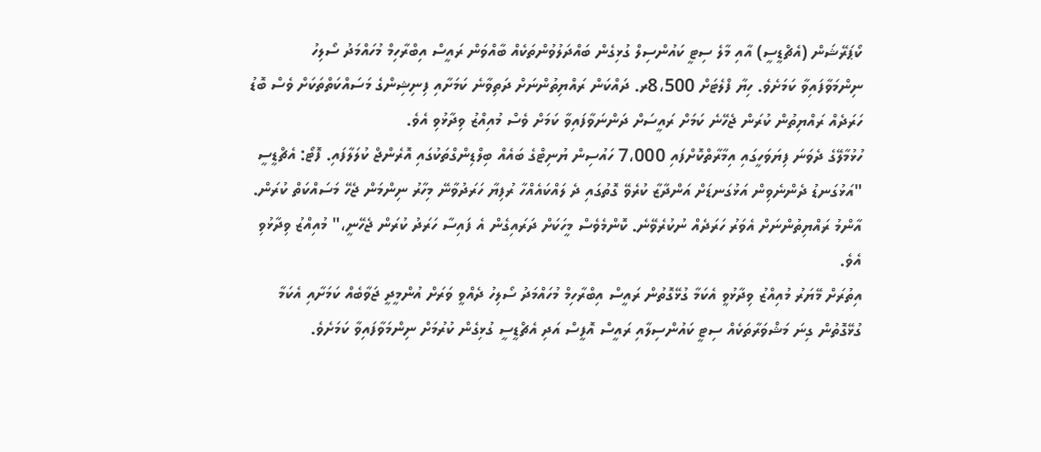ކޯޕަރޭޝަން (އެޗްޑީސީ) އާއި މާލެ ސިޓީ ކައުންސިލް ގުޅިގެން ބައްދަލުވުންތަކެއް ބާއްވަން ރައީސް އިބްރާހިމް މުހައްމަދު ސޯލިހު ނިންމަވާފައިވާ ކަމަށެވެ. ހިޔާ ފްލެޓަށް 8،500ރ. ދައްކަން ރައްޔިތުންނަށް ދަތިވާނެ ކަމަށާއި ފިނިޝިންގެ މަސައްކަތްތަކަށް ވެސް ބޮޑު ހަރަދެއް ރައްޔިތުން ކުރަން ޖެހޭނެ ކަމަށް ރައީސަށް ދަންނަވާފައިވާ ކަމަށް ވެސް މުއިއްޒު ވިދާޅުވި އެވެ.
ހުޅުމާލޭގެ ދެވަނަ ފިޔަވަހީގައި އިމާރާތްކޮށްފައި 7،000 ހައުސިން ޔުނިޓްގެ ބައެއް ބިލްޑިންގްތަކުގައި އޮރެންޖް ކުލަލާފައި. ފޮޓޯ: އެޗްޑީސީ
"އަޅުގަނޑު ދެންނެވިން އަޅުގަނޑަށް އަންދާޒާ ކުރެވޭ ގޮތުގައި ދެ ލައްކައެއްހާ ރުފިޔާ ހަރަދުވާނޭ މިހާރު ނިންމަން ޖެހޭ މަސައްކަތް ކުރަން. އާންމު ރައްޔިތުންނަށް އެވަރު ހަރަދެއް ނުކުރެވޭނެ. ކޮންމެވެސް މީހަކަށް ދަރައިގެން އެ ފައިސާ ހަރަދު ކުރަން ޖެހޭނީ،" މުއިއްޒު ވިދާޅުވި އެވެ.
އިތުރަށް މޭޔަރު މުއިއްޒު ވިދާޅުވީ އެކަމާ ގުޅޭގޮތުން ރައީސް އިބްރާހިމް މުހައްމަދު ސޯލިހު ދެއްވީ ވަރަށް އުންމީދީ ޖަވާބެއް ކަމަށާއި އެކަމާ ގުޅޭގޮތުން ގިނަ މަޝްވަރާތަކެއް ސިޓީ ކައުންސިލާއި ރައީސް އޮފީސް އަދި އެޗްޑީސީ ގުޅިގެން ކުރުމަށް ނިންމަވާފައިވާ ކަމަށެވެ.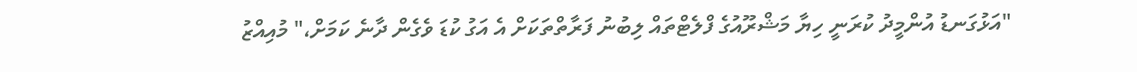"އަޅުގަނޑު އުންމީދު ކުރަނީ ހިޔާ މަޝްރޫއުގެ ފްލެޓްތައް ލިބުނު ފަރާތްތަކަށް އެ އަގު ކުޑަ ވެގެން ދާނެ ކަމަށް،" މުއިއްޒު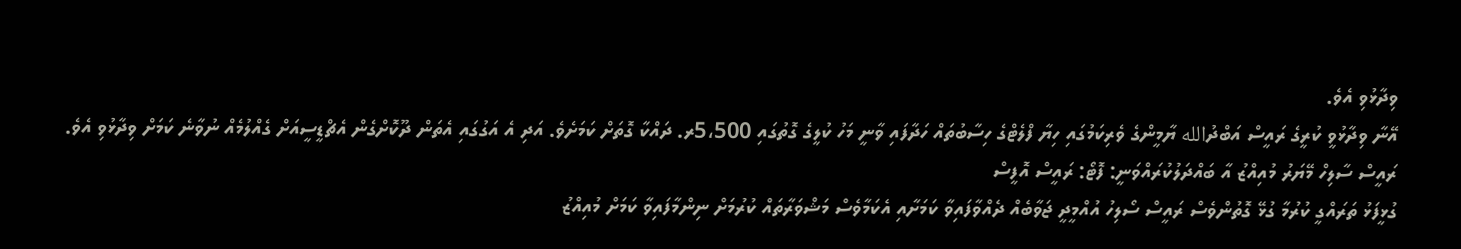ވިދާޅުވި އެވެ.
އޭނާ ވިދާޅުވީ ކުރީގެ ރައީސް އަބްދުالله ޔާމީންގެ ވެރިކަމުގައި ހިޔާ ފްލެޓްގެ ހިސާބުތައް ހަދާފައި ވާނީ މަހު ކުލީގެ ގޮތުގައި 5،500ރ. ދައްކާ ގޮތަށް ކަމަށެވެ. އަދި އެ އަގުގައި އެތަން ދޫކޮށްގެން އެޗްޑީސީއަށް ގެއްލުމެއް ނުވާނެ ކަމަށް ވިދާޅުވި އެވެ.
ރައީސް ސާލިހް މޭޔަރު މުއިއްޒު އާ ބައްދަލުކުރައްވަނީ: ފޮޓޯ: ރައީސް އޮފީސް
ގުޅީފަޅު ތަރައްގީ ކުރުމާ ގުޅޭ ގޮތުންވެސް ރައީސް ސޯލިހު އުއްމީދީ ޖަވާބެއް ދެއްވާފައިވާ ކަމަށާއި އެކަމާވެސް މަޝްވަރާތައް ކުރުމަށް ނިންމާފައިވާ ކަމަށް މުއިއްޒު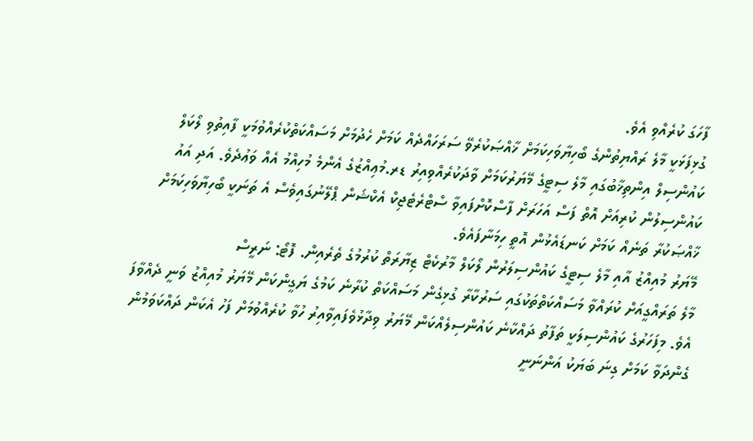ފާހަގަ ކުރެއްވި އެވެ.
ގުޅިފަޅަކީ މާލެ ރައްޔިތުންގެ ބޯހިޔާވަހިކަމަށް ޚާއްޞަކުރެވޭ ސަރަހައްދެއް ކަމަށް ހެދުމަށް މަސައްކަތްކުރެއްވުމަކީ ފާއިތުވި ލޯކަލް ކައުންސިލް އިންތިޚާބުގައި މާލެ ސިޓީގެ މޭޔަރުކަމަށް ވާދަކުރެއްވިއިރު ޑރ.މުޢިއްޒުގެ އެންމެ މުހިއްމު އެއް ވަޢުދެވެ. އަދި އައު ކައުންސިލުން ކުރިއަށް އޮތް ފަސް އަހަރަށް ފާސްކޮށްފައިވާ ސްޓްރެޓެޖިކް އެކްޝަން ޕްލޭނުގައިވެސް އެ ތަނަކީ ބޯހިޔާވަހިކަމަށް ޚާއްޞަކުރާ ތަނެއް ކަމަށް ކަނޑައެޅުން އޮތީ ހިމަނާފައެވެ.
މޭޔަރު މުއިއްޒު އާއި މާލެ ސިޓީގެ ކައުންސިލަރުން ލޯކަލް މާރުކެޓް ޒިޔާރަތް ކުރުމުގެ ތެރެއިން. ފޮޓޯ: ނަރީސް
މާލެ ތަރައްގީއަށް ކުރައްވާ މަސައްކަތްތަކުގައި ސަރުކާރާ ގުޅިގެން މަސައްކަތް ކުރާނެ ކަމުގެ ޔަގީންކަން މޭޔަރު މުއިއްޒު ވަނީ ދެއްވާފަ އެވެ. މިފަހަރުގެ ކައުންސިލަކީ ތަފާތު ދައްކާނެ ކައުންސިލެއްކަން މޭޔަރު ވިދާޅުވެފައިވާއިރު ހުވާ ކުރެއްވުމަށް ފަހު އެކަން ދައްކަވަމުން ގެންދަވާ ކަމަށް ގިނަ ބަޔަކު އަންނަނީ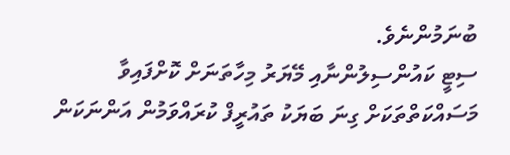ބުނަމުންނެވެ.
ސިޓީ ކައުންސިލުންނާއި މޭޔަރު މިހާތަނަށް ކޮށްފައިވާ މަސައްކަތްތަކަށް ގިނަ ބަޔަކު ތައުރީފް ކުރައްވަމުން އަންނަކަން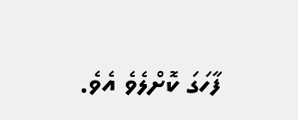ފާހަގަ ކޮށްލެވެ އެވެ.